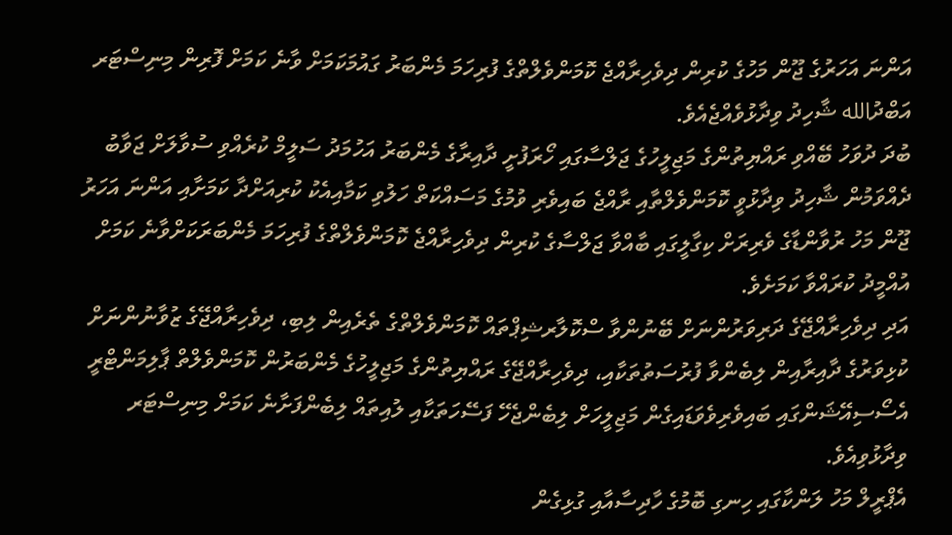އަންނަ އަހަރުގެ ޖޫން މަހުގެ ކުރިން ދިވެހިރާއްޖެ ކޮމަންވެލްތްގެ ފުރިހަމަ މެންބަރު ގައުމަކަމަށް ވާނެ ކަމަށް ފޮރިން މިނިސްޓަރ އަބްދުالله ޝާހިދު ވިދާޅުވެއްޖެއެވެ.
ބުދަ ދުވަހު ބޭއްވި ރައްޔިތުންގެ މަޖިލީހުގެ ޖަލްސާގައި ހޯރަފުށީ ދާއިރާގެ މެންބަރު އަހުމަދު ސަލީމް ކުރެއްވި ސުވާލަށް ޖަވާބު ދެއްވަމުން ޝާހިދު ވިދާޅުވީ ކޮމަންވެލްތާއި ރާއްޖެ ބައިވެރި ވުމުގެ މަސައްކަތް ހަލުވި ކަމާއިއެކު ކުރިއަށްދާ ކަމަށާއި އަންނަ އަހަރު ޖޫން މަހު ރުވާންޑާގެ ވެރިރަށް ކިގާލީގައި ބާއްވާ ޖަލްސާގެ ކުރިން ދިވެހިރާއްޖެ ކޮމަންވެލްތްގެ ފުރިހަމަ މެންބަރަކަށްވާނެ ކަމަށް އުއްމީދު ކުރައްވާ ކަމަށެވެ.
އަދި ދިވެހިރާއްޖޭގެ ދަރިވަރުންނަށް ބޭނުންވާ ސްކޮލާރޝިޕްތައް ކޮމަންވެލްތްގެ ތެރެއިން ލިބި، ދިވެހިރާއްޖޭގެ ޒުވާނުންނަށް ކުޅިވަރުގެ ދާއިރާއިން ލިބެންވާ ފުރުސަތުތަކާއި، ދިވެހިރާއްޖޭގެ ރައްޔިތުންގެ މަޖިލީހުގެ މެންބަރުން ކޮމަންވެލްތް ޕާލިމަންޓްރީ އެސޯސިއޭޝަންގައި ބައިވެރިވެވަޑައިގެން މަޖިލީހަށް ލިބެންޖެހޭ ފަސޭހަތަކާއި ލުއިތައް ލިބެންފަށާނެ ކަމަށް މިނިސްޓަރ ވިދާޅުވިއެވެ.
އެޕްރީލް މަހު ލަންކާގައި ހިނގި ބޮމުގެ ހާދިސާއާއި ގުޅިގެން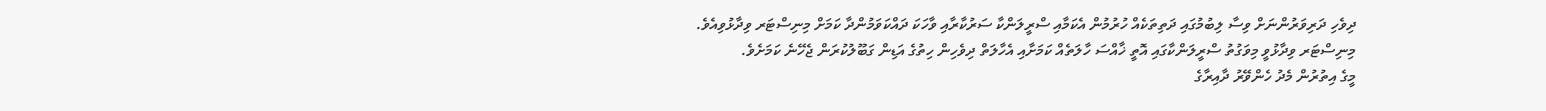ދިވެހި ދަރިވަރުންނަށް ވިސާ ލިބުމުގައި ދަތިތަކެއް ހުރުމުން އެކަމާއި ސްރީލަންކާ ސަރުކާރާއި ވާހަކަ ދައްކަވަމުންދާ ކަމަށް މިނިސްޓަރ ވިދާޅުވިއެވެ.
މިނިސްޓަރ ވިދާޅުވީ މިވަގުތު ސްރީލަންކާގައި އޮތީ ޚާއްސަ ހާލަތެއް ކަމަށާއި އެހާލަތް ދިވެހިން ހިތުގެ އަޑިން ގަބޫލުކުރަން ޖެހޭނެ ކަމަށެވެ.
މީގެ އިތުރުން މެދު ހެންވޭރު ދާއިރާގެ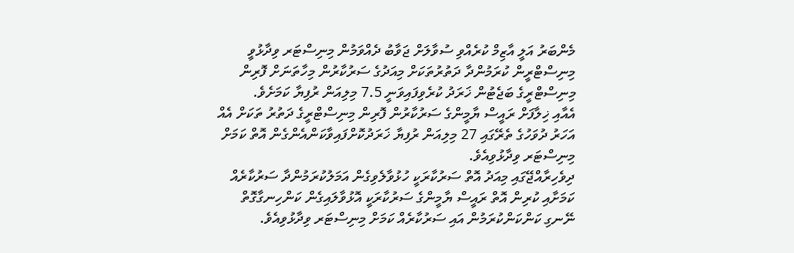މެންބަރު އަލީ އާޒިމް ކުރެއްވި ސުވާލަށް ޖަވާބު ދެއްވަމުން މިނިސްޓަރ ވިދާޅުވީ މިނިސްޓްރީން ކުރަމުންދާ ދަތުރުތަކަށް މިއަދުގެ ސަރުކާރުން މިހާތަނަށް ފޮރިން މިނިސްޓްރީގެ ބަޖެޓުން ޚަރަދު ކުރެވިފައިވަނީ 7.5 މިލިއަން ރުފިޔާ ކަމަށެވެ.
އެއާއި ޚިލާފަށް ރައީސް ޔާމީންގެ ސަރުކާރުން ފޮރިން މިނިސްޓްރީގެ ދަތުރު ތަކަށް އެއް އަހަރު ދުވަހުގެ ތެރޭގައި 27 މިލިއަން ރުފިޔާ ޚަރަދުކޮށްފައިވާކަންއެންގެން އޮތް ކަމަށް މިނިސްޓަރ ވިދާޅުވިއެވެ.
ދިވެހިރާއްޖޭގައި މިއަދު އޮތް ސަރުކާރަކީ ހުޅުވާލެވިގެން އަމަލުކުރަމުންދާ ސަރުކާރެއް ކަމަށާއި ކުރިން އޮތް ރައީސް ޔާމީންގެ ސަރުކާރަކީ އޮޅުވާލައިގެން ކަންހިނގާގޮތް ނޭނގި ކަންކަންކުރަމުން އައި ސަރުކާރެއް ކަމަށް މިނިސްޓަރ ވިދާޅުވިއެވެ.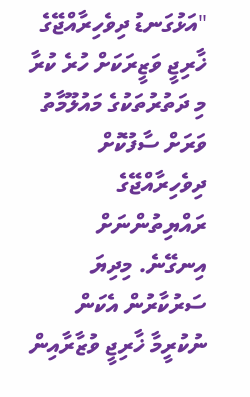"އަޅުގަނޑު ދިވެހިރާއްޖޭގެ ޚާރިޖީ ވަޒީރަކަށް ހުރެ ކުރާ މި ދަތުރުތަކުގެ މައުލޫމާތު ވަރަށް ސާފުކޮށް ދިވެހިރާއްޖޭގެ ރައްޔިތުންނަށް އިނގޭނެ. މިދިޔަ ސަރުކާރުން އެކަން ނުކުރީމާ ޚާރިޖީ ވުޒާރާއިން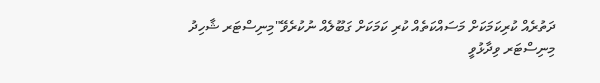ދަތުރެއް ކުރިކަމަކަށް މަސައްކަތެއް ކުރި ކަމަކަށް ގަބޫލެއް ނުކުރެވޭ"މިނިސްޓަރ ޝާހިދު
މިނިސްޓަރ ވިދާޅުވީ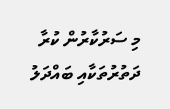މި ސަރުކާރުން ކުރާ ދަތުރުތަކާއި ބައްދަލު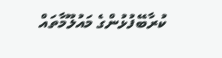ކުރާބޭފުޅުންގެ މައުލޫމާތައް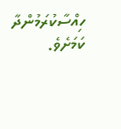ހިއްސާކުރަމުންދާ ކަމަށެވެ.